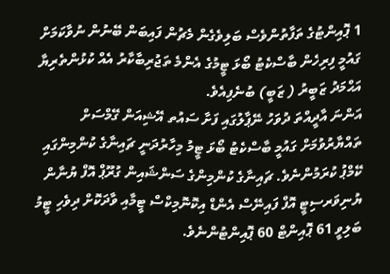1 ޕޮއިންޓުގެ ތަފާތުންވެސް ބަލިވެގެން މެޗުން ފައިބަން ބޭނުން ނުވާކަމަށް ގައުމީ ފިރިހެން ބާސްކެޓު ބޯޅަ ޓީމުގެ އެންމެ ތަޖުރިބާކާރު އެއް ކުޅުންތެރިޔާ އަޙްމަދު ޒަބީރު ( ޒަބީ) ބުނެފިއެވެ.
އަންނަ އާދީއްތަ ދުވަހު ނޭޕާލުގައި ފަށާ ސައުތ އޭޝިއަން ގޭމްސަށް ތައްޔާރުވުމަށް ގައުމީ ބާސްކެޓު ބޯޅަ ޓީމު މިހާރުދަނީ ޗައިނާގެ ކުންމިންގައި ކޭމްޕު ކުރަމުންނެވެ. ޗައިނާގެ ކުންމިންގެ ސަންޝައިން ގުރޫޕް އޮފް ޔުނާން ޔުނިވަރސިޓީ އޮފް ފައިނޭސް އެންޑް އިކޮނޮމިކްސް ޓީމާއި ވާދަކޮށް ދިވެހި ޓީމު ބަލިވީ 61 ޕޮއިންޓް 60 ޕޮއިންޓުންނެވެ.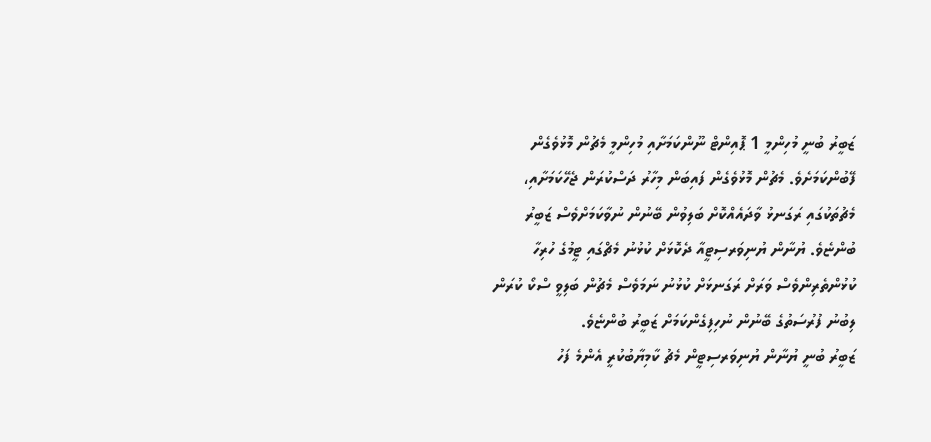ޒަބީރު ބުނީ މުހިންމީ 1 ޕޮއިންޓް ނޫންކަމަށާއި މުހިންމީ މެޗުން މޮޅުވެގެން ފޭބުންކަމަށެވެ. މެޗުން މޮޅުވެގެން ފައިބަން މިހާރު ދަސްކުރަން ޖެހޭކަމަށާއި، މެޗުތަކުގައި ރަގަނޅު ވާދައެއްކޮށް ބަލިވުން ބޭނުން ނުވާކަމަށްވެސް ޒަބީރު ބުންޏެވެ. ޔުނާން ޔުނިވަރސިޓީއާ ދެކޮޅަށް ކުޅުނު މެޗްގައި ޓީމުގެ ހުރިހާ ކުޅުންތެރިންވެސް ވަރަށް ރަގަނޅަށް ކުޅުނު ނަމަވެސް މެޗުން ބަލިވީ ސްކޯ ކުރަން ލިބުނު ފުރުސަތުގެ ބޭނުން ނުހިފިގެންކަމަށް ޒަބީރު ބުންޏެވެ.
ޒަބީރު ބުނީ ޔުނާން ޔުނިވަރސިޓީން މެޗު ކާމިޔާބުކުރީ އެންމެ ފަހު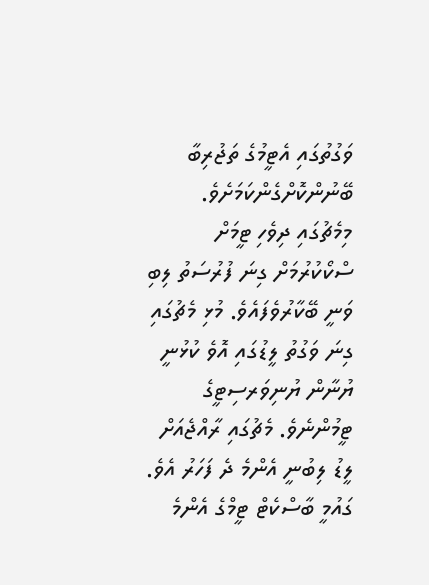ވަގުތުގައި އެޓީމުގެ ތަޖުރިބާ ބޭނުންކޮށްގެންކަމަށެވެ. މިމެޗުގައި ދިވެހި ޓީމަށް ސްކޯކުރުމަށް ގިނަ ފުރުސަތު ލިބި ވަނީ ބޭކާރުވެފައެވެ. މުޅި މެޗުގައި ގިނަ ވަގުތު ލީޑުގައި އޮވެ ކުޅުނީ ޔުނާން ޔުނިވަރސިޓީގެ ޓީމުންނެވެ. މެޗުގައި ރާއްޖެއަށް ލީޑު ލިބުނީ އެންމެ ދެ ފަހަރު އެވެ. ގައުމީ ބާސްކެޓް ޓީމްގެ އެންމެ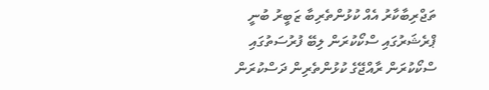ތަޖްރިބާކާރު އެއް ކުޅުންތެރިބާ ޒަބީރު ބުނީ ޕްރެޝަރުގައި ސްކޯކުރަން ލިބޭ ފުރުސަތުގައި ސްކޯކުރަން ރާއްޖޭގެ ކުޅުންތެރިން ދަސްކުރަން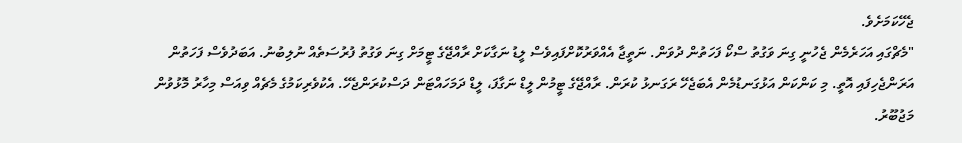ޖެހޭކަމަށެވެ.
"މެޗްގައި އަހަރެމެން ޖެހުނީ ގިނަ ވަގުތު ސްކޯ ފަހަތުން ދުވަން. ނަތީޖާ އެއްވަރުކޮށްފައިވެސް ލީޑު ނަގާކަށް ރާއްޖޭގެ ޓީމަށް ގިނަ ވަގުތު ފުރުސަތެއް ނުލިބުނު. އަބަދުވެސް ފަހަތުން އަރަންޖެހިފައި އޮތީ. މި ކަންކަން އަޅުގަނޑުމެން އެބަޖެހޭ ރަގަނޅު ކުރަން. ރާއްޖޭގެ ޓީމުން ލީޑް ނަގާފަ، ލީޑް ދަމަހައްޓަން ދަސްކުރަންޖެހޭ. އެކުވެރިކަމުގެ މެޗެއް ވިއަސް މިހާރު މޮޅުވުން މަޖުބޫރު.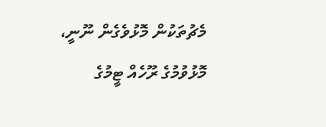މެޗުތަކުން މޮޅުވެގެން ނޫނީ، މޮޅުވުމުގެ ރޫހެއް ޓީމުގެ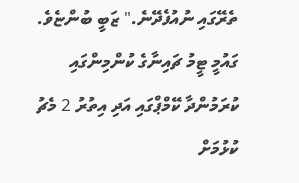ތެރޭގައި ނުއުފެދޭނެ." ޒަބީ ބުންޏެވެ.
ގައުމީ ޓީމު ޗައިނާގެ ކުންމިންގައި ކުރަމުންދާ ކޭމްޕްގައި އަދި އިތުރު 2 މެޗު ކުޅުމަށް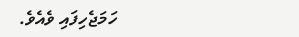ހަމަޖެހިފައި ވެއެވެ.